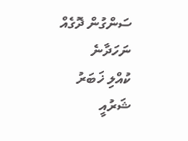ސަންގުން ދޮގެއް ނަހަދާނެ
ކުއްލި ޚަބަރު
ޝަރުއީ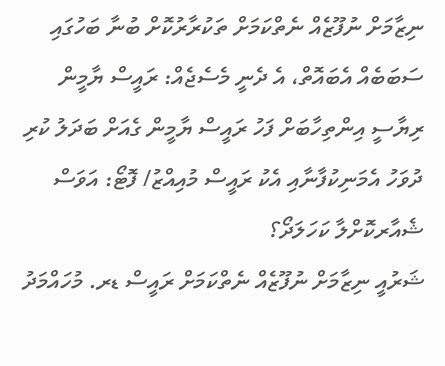ނިޒާމަށް ނުފޫޒެއް ނެތްކަމަށް ތަކުރާރުކޮށް ބުނާ ބަހުގައި ސަބަބެއް އެބައޮތް، އެ ދެނީ މެސެޖެއް: ރައީސް ޔާމީން
ރިޔާސީ އިންތިހާބަށް ފަހު ރައީސް ޔާމީން ގެއަށް ބަދަލު ކުރި ދުވަހު އެމަނިކުފާނާއި އެކު ރައީސް މުއިއްޒު/ ފޮޓޯ: އަވަސް
ޝެއާރކޮށްލާ ކަހަލަދޯ؟
ޝަރުއީ ނިޒާމަށް ނުފޫޒެއް ނެތްކަމަށް ރައީސް ޑރ. މުހައްމަދު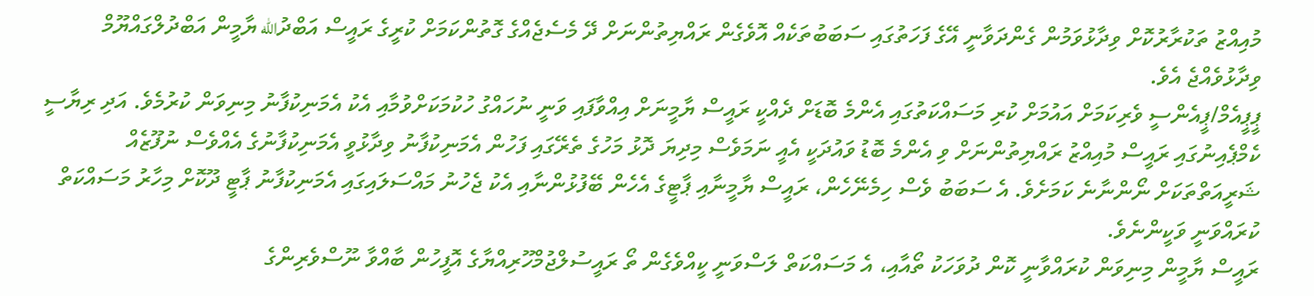މުއިއްޒު ތަކުރާރުކޮށް ވިދާޅުވަމުން ގެންދަވާނީ އޭގެ ފަހަތުގައި ސަބަބުތަކެއް އޮވެގެން ރައްޔިތުންނަށް ދޭ މެސެޖެއްގެ ގޮތުންކަމަށް ކުރީގެ ރައީސް އަބްދުالله ޔާމީން އަބްދުލްގައްޔޫމް ވިދާޅުވެއްޖެ އެވެ.
ޕީޕީއެމް/ޕީއެންސީ ވެރިކަމަށް އައުމަށް ކުރި މަސައްކަތުގައި އެންމެ ބޮޑަށް ދެއްކީ ރައީސް ޔާމީނަށް އިއްވާފައި ވަނީ ނުހައްގު ހުކުމަކަށްވުމާއި އެކު އެމަނިކުފާނު މިނިވަން ކުރުމެވެ. އަދި ރިޔާސީ ކެމްޕެއިނުގައި ރައީސް މުއިއްޒު ރައްޔިތުންނަށް ވި އެންމެ ބޮޑު ވައުދަކީ އެއީ ނަމަވެސް މިދިޔަ ދޮޅު މަހުގެ ތެރޭގައި ފަހުން އެމަނިކުފާނު ވިދާޅުވީ އެމަނިކުފާނުގެ އެއްވެސް ނުފޫޒެއް ޝަރީއަތްތަކަށް ނޯންނާނެ ކަމަށެވެ. އެ ސަބަބު ވެސް ހިމެނޭހެން، ރައީސް ޔާމީނާއި ޕާޓީގެ އެހެން ބޭފުޅުންނާއި އެކު ޖެހުނު މައްސަލައިގައި އެމަނިކުފާނު ޕާޓީ ދޫކޮށް މިހާރު މަސައްކަތް ކުރައްވަނީ ވަކީންނެވެ.
ރައީސް ޔާމީން މިނިވަން ކުރައްވާނީ ކޮން ދުވަހަކު ތޯއާއި، އެ މަސައްކަތް ލަސްވަނީ ކީއްވެގެން ތޯ ރައީސުލްޖުމްހޫރިއްޔާގެ އޮފީހުން ބާއްވާ ނޫސްވެރިންގެ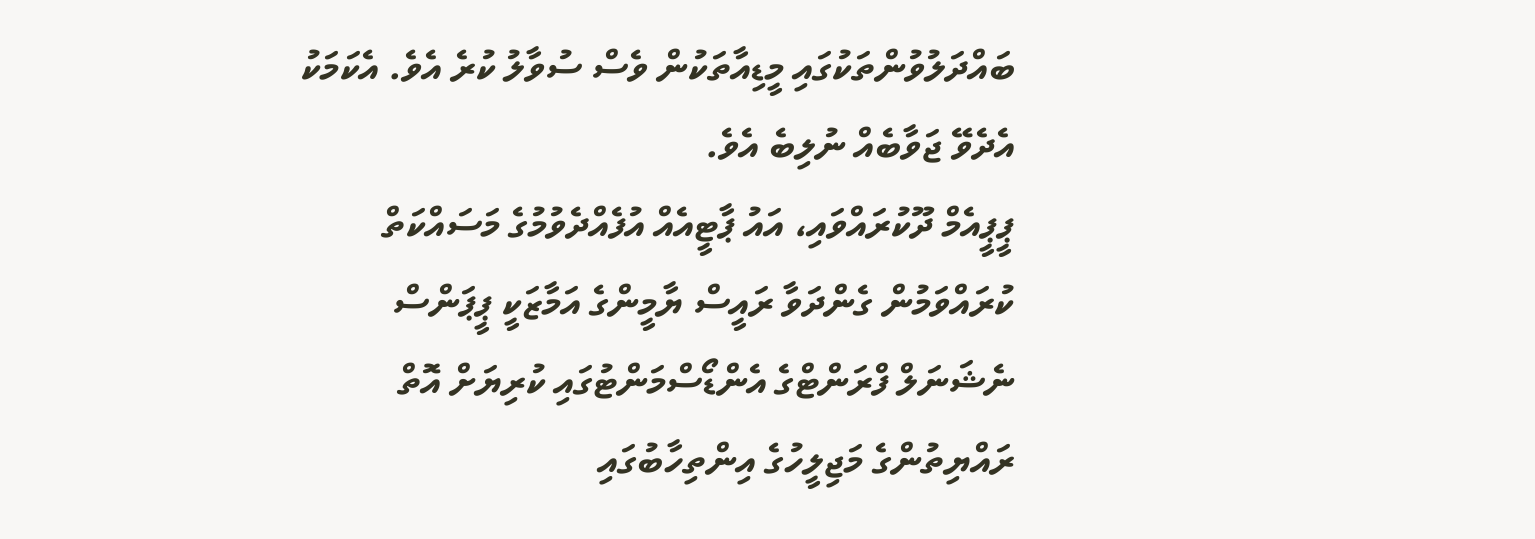ބައްދަލުވުންތަކުގައި މީޑިއާތަކުން ވެސް ސުވާލު ކުރެ އެވެ. އެކަމަކު އެދެވޭ ޖަވާބެއް ނުލިބެ އެވެ.
ޕީޕީއެމް ދޫކުރައްވައި، އައު ޕާޓީއެއް އުފެއްދެވުމުގެ މަސައްކަތް ކުރައްވަމުން ގެންދަވާ ރައީސް ޔާމީންގެ އަމާޒަކީ ޕީޕަންސް ނެޝަނަލް ފްރަންޓްގެ އެންޑޯސްމަންޓުގައި ކުރިޔަށް އޮތް ރައްޔިތުންގެ މަޖިލީހުގެ އިންތިހާބުގައި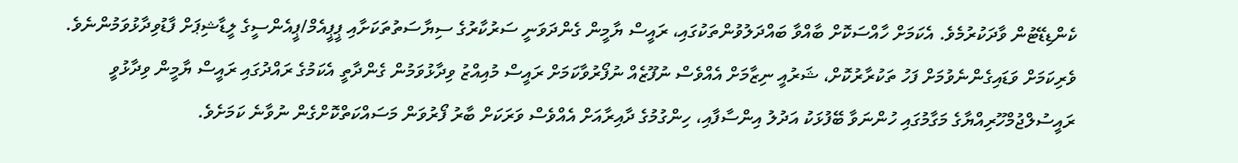ކެންޑިޑޭޓުން ވާދަކުރުމެވެ. އެކަމަށް ހާއްސަކޮށް ބާއްވާ ބައްދަލުވުންތަކުގައި، ރައީސް ޔާމީން ގެންދަވަނީ ސަރުކާރުގެ ސިޔާސަތުތަކަށާއި ޕީޕީއެމް/ޕީއެންސީގެ ލީޑާޝިޕަށް ފާޑުވިދާޅުވަމުންނެވެ.
ވެރިކަމަށް ވަޑައިގެންނެވުމަށް ފަހު ތަކުރާރުކޮށް، ޝަރުއީ ނިޒާމަށް އެއްވެސް ނުފޫޒެއް ނުފޯރުވާކަމަށް ރައީސް މުއިއްޒު ވިދާޅުވަމުން ގެންދާތީ އެކަމުގެ ރައްދުގައި ރައީސް ޔާމީން ވިދާޅުވީ ރައީސުލްޖުމްހޫރިއްޔާގެ މަގާމުގައި ހުންނަވާ ބޭފުޅަކު އަދުލު އިންސާފާއި، ހިންގުމުގެ ދާއިރާއަށް އެއްވެސް ވަރަކަށް ބާރު ފޯރުވަން މަސައްކަތްކޮށްގެން ނުވާނެ ކަމަށެވެ.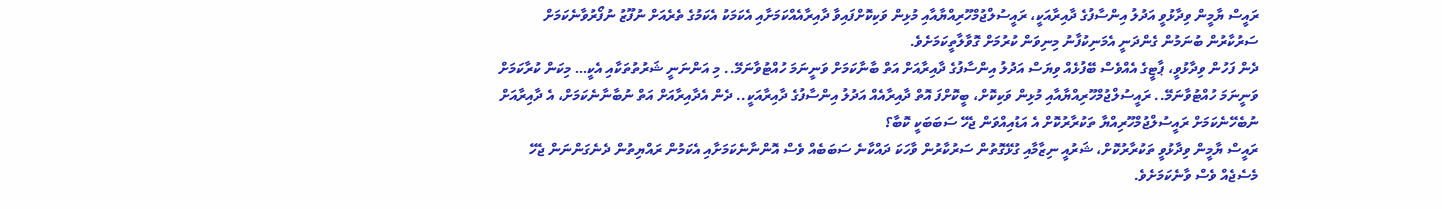ރައީސް ޔާމީން ވިދާޅުވީ އަދުލު އިންސާފުގެ ދާއިރާއަކީ، ރައީސުލްޖުމްހޫރިއްޔާއާއި މުޅިން ވަކިކޮށްފައިވާ ދާއިރާއެއްކަމަށާއި އެކަމަކު އެކަމުގެ ތެރެއަށް ނުފޫޒު ނުފޯރުވާނެކަމަށް ސަރުކާރުން ބުނަމުން ގެންދަނީ އެމަނިކުފާނު މިނިވަން ކުރުމަށް ގޮވާލާތީކަމަށެވެ.
ދެން ފަހުން ވިދާޅުވީ، ޕާޓީގެ އެއްވެސް ބޭފުޅެއް ވިޔަސް އަދުލު އިންސާފުގެ ދާއިރާއަށް އަތް ބާނާކަމަށް ވަނީނަމަ ހުއްޓުވާނަމޭ.. މި އަންނަނީ ޝަރުތުތަކާއި އެކީ… މިކަން ކުރާކަމަށް ވަނީނަމަ ހުއްޓުވާނަމޭ.. ރައީސުލްޖުމްހޫރިއްޔާއާއި މުޅިން ވަކިކޮށް، ބީކޮށްފަ އޮތް ދާއިރާއެއް އަދުލު އިންސާފުގެ ދާއިރާއަކީ.. ދެން އެދާއިރާއަށް އަތް ނުބާނާނެކަމަށް، އެ ދާއިރާއަށް ނުބެހޭނެކަމަށް ރައީސުލްޖުމްހޫރިއްޔާ ތަކުރާރުކޮށް އެ އަޑުއިއްވަން ޖެހޭ ސަބަބަކީ ކޮބާ؟
ރައީސް ޔާމީން ވިދާޅުވީ ތަކުރާރުކޮށް، ޝަރުއީ ނިޒާމާއި ގުޅޭގޮތުން ސަރުކާރުން ވާހަކަ ދައްކާނެ ސަބަބެއް ވެސް އޮންނާނެކަމަށާއި އެކަމުން ރައްޔިތުން ދެނެގަންނަން ޖެހޭ މެސެޖެއް ވެސް ވާނެކަމަށެވެ.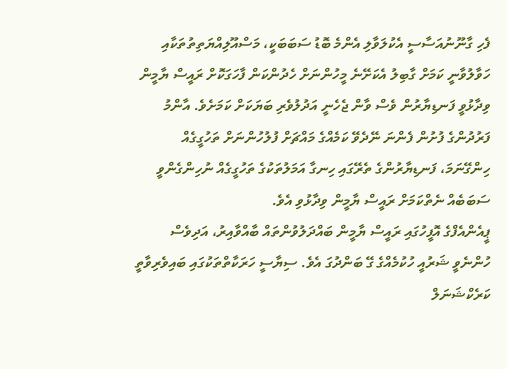ފެހި ގާނޫނުއަސާސީ އެކުލަވާލި އެންމެ ބޮޑު ސަބަބަކީ، މަސްއޫލިއްޔަތިތުތަކާއި ހަވާލުވާނީ ކަމަށް ގާބިލު އެކަށޭނެ މީހުންނަށް ހެދުންކަން ފާހަގަކޮށް ރައީސް ޔާމީން ވިދާޅުވީ ފަނޑިޔާރުން ވެސް ވާން ޖެހެނީ އަދުލުވެރި ބަޔަކަށް ކަމަށެވެ. އާންމު ފަރުދުންގެ ފުށުން ފެންނަ ނޭދެވޭ ކަމެއްގެ މައްޗަށް ފުލުހުންނަށް ތަހުގީގެއް ހިންގޭނަމަ، ފަނޑިޔާރުންގެ ތެރޭގައި ހިނގާ އަމަލުތަކުގެ ތަހުގީގެއް ނުހިންގެންވީ ސަބަބެއް ނެތްކަމަށް ރައީސް ޔާމީން ވިދާޅުވި އެވެ.
ޕީއެންއެފްގެ އޮފީހުގައި ރައީސް ޔާމީން ބައްދަލުވުންތައް ބާއްވާއިރު، އަދިވެސް ހުންނެވީ ޝަރުއީ ހުކުމެއްގެ ގޭ ބަންދުގަ އެވެ. ސިޔާސީ ހަރަކާތްތަކުގައި ބައިވެރިވާތީ ކަރެކްޝަނަލް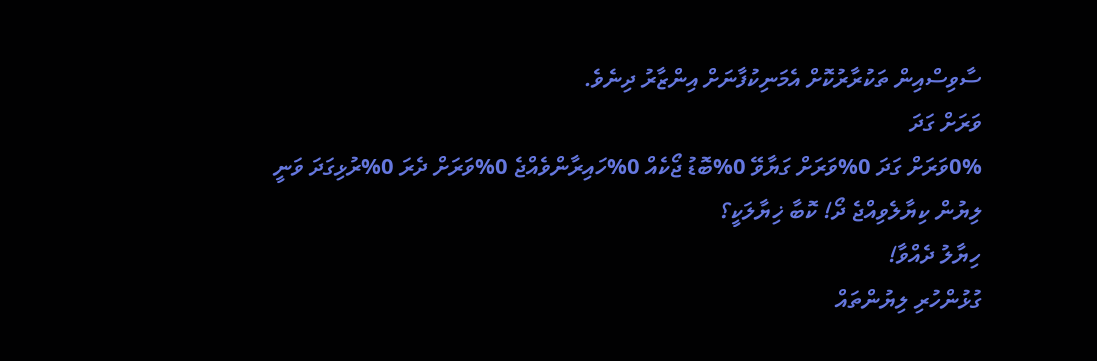ސާވިސްއިން ތަކުރާރުކޮށް އެމަނިކުފާނަށް އިންޒާރު ދިނެވެ.
ވަރަށް ގަދަ
0%ވަރަށް ގަދަ 0%ވަރަށް ގަޔާވޭ 0%ބޮޑު ޖޯކެއް 0%ހައިރާންވެއްޖެ 0%ވަރަށް ދެރަ 0%ރުޅިގަދަ ވަނީ
ލިޔުން ކިޔާލެވިއްޖެ ދޯ! ކޮބާ ޚިޔާލަކީ؟
ހިޔާލު ދެއްވާ!
ގުޅުންހުރި ލިޔުންތައް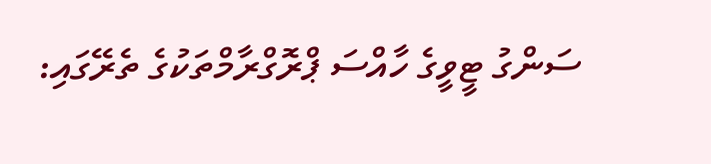ސަންގު ޓީވީގެ ހާއްސަ ޕްރޮގްރާމްތަކުގެ ތެރޭގައި: